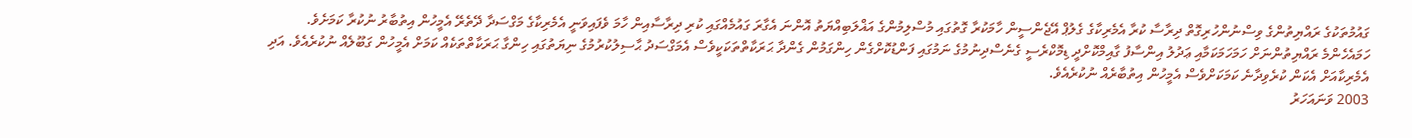ގައުމުތަކުގެ ރައްޔިތުންގެ ވިސްނުންހުރިގޮތް ދިރާސާ ކުރާ އެމެރިކާގެ ގެލުޕް އޭޖެންސީން ހާމަކުރާ ގޮތުގައި މުސްލިމުންގެ އަޣްލަބިއްޔަތު އޮންނަ އެގާރަ ގައުމެއްގައި ކުރި ދިރާސާއިން ހާމަ ވެފައިވަނީ އެމެރިކާގެ މަގްސަދާ ދޭތެރޭ އެމީހުން އިތުބާރު ނުކުރާ ކަމަށެވެ.
ހަމައެހެންމެ ރައްޔިތުންނަށް ހަމަހަމަކަމާއި ޢަދުލު އިންސާފު ގާއިމްކޮށްދީ ޑިމޮކްރެސީ ގެނެސްދިނުމުގެ ނަމުގައި ފަންޑުކޮށްގެން ހިންގަމުން ގެންދާ ޙަރަކާތްތަކަކީވެސް އެމަގްސަދު ޙާސިލުކުރުމުގެ ނިޔަތުގައި ހިންގާ ޙަރަކާތްތަކެއް ކަމަށް އެމީހުން ގަބޫލެއް ނުކުރެއެވެ. އަދި އެމެރިކާއަށް އެކަން ކުރެވިދާނެ ކަމަކަށްވެސް އެމީހުން އިތުބާރެއް ނުކުރެއެވެ.
2003 ވަނައަހަރު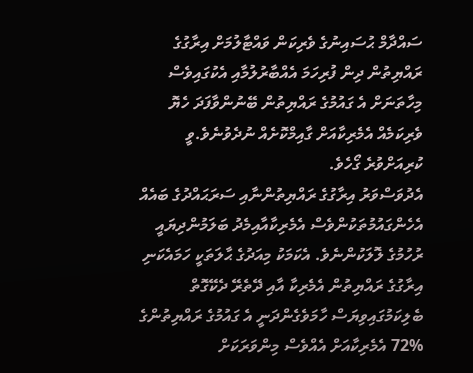ސައްދާމް ޙުސައިނުގެ ވެރިކަން ވައްޓާލުމަށް އިރާގުގެ ރައްޔިތުން ދިން ފުރިހަމަ އެއްބާރުލުމާއި އެކުގައިވެސް މިހާތަނަށް އެ ގައުމުގެ ރައްޔިތުން ބޭނުންވާފަދަ ހެޔޮ ވެރިކަމެއް އެމެރިކާއަށް ގާއިމްކޮށެއް ނުދެވުނެވެ.ވީ ކުރިއަށްވުރެ ގޯހެވެ.
އެދުވަސްވަރު އިރާގުގެ ރައްޔިތުންނާއި ސަރަޙައްދުގެ ބައެއް އެހެންގައުމުތަކުންވެސް އެމެރިކާއާއިމެދު ބަލަމުންދިޔައީ ރުހުމުގެ ލޮލަކުންނެވެ. އެކަމަކު މިއަދުގެ ޙާލަތަކީ ހަމައެކަނި އިރާގުގެ ރައްޔިތުން އެމެރިކާ އާއި ދޭތެރޭ ދެކޭގޮތް ބެލިކަމުގައިވިޔަސް ހާމަވެގެންދަނީ އެ ގައުމުގެ ރައްޔިތުންގެ %72 އެމެރިކާއަށް އެއްވެސް މިންވަރަކަށް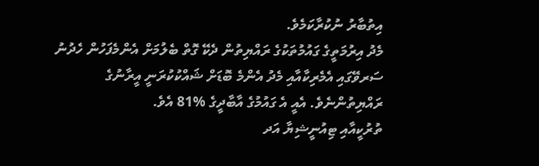އިތުބާރު ނުކުރާކަމެވެ.
މެދު އިރުމަތީގެ ގައުމުތަކުގެ ރައްޔިތުން ދެކޭ ގޮތް ބެލުމަށް އެންމެފަހުން ހެދުނު ސަރވޭގައި އެމެރިކާއާއި މެދު އެންމެ ބޮޑަށް ޝައްކުކުރަނީ އީރާނުގެ ރައްޔިތުންނެވެ. އެއީ އެ ގައުމުގެ އާބާދީގެ %81 އެވެ.
ތުރުކީއާއި ޓިއުނީޝިޔާ އަދ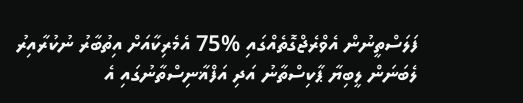ފަލަސްތީނުން އެވްރެޖްގޮތެއްގައި %75 އެމެރިކާއަށް އިތުބާރު ނުކުރާއިރު ލެބަނަން ލީބިޔާ ޕާކިސްތާނު އަދި އަފްޣާނިސްތާނުގައި އެ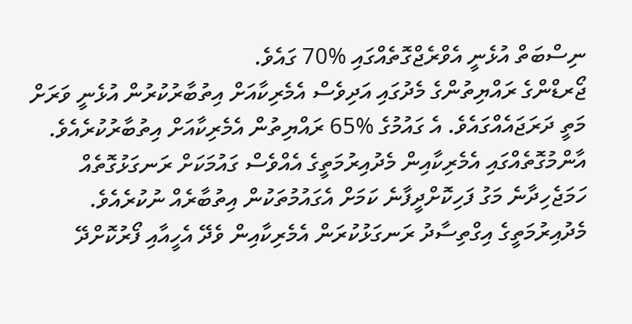ނިސްބަތް އުޅެނީ އެވްރެޖްގޮތެއްގައި %70 ގައެވެ.
ޖޯރޑްންގެ ރައްޔިތުންގެ މެދުގައި އަދިވެސް އެމެރިކާއަށް އިތުބާރުކުރުން އުޅެނީ ވަރަށް މަތީ ދަރަޖައެއްގައެވެ. އެ ގައުމުގެ %65 ރައްޔިތުން އެމެރިކާއަށް އިތުބާރުކުރެއެވެ.
އާންމުގޮތެއްގައި އެމެރިކާއިން މެދުއިރުމަތީގެ އެއްވެސް ގައުމަކަށް ރަނގަޅުގޮތެއް ހަމަޖެހިދާނެ މަގު ފަހިކޮށްދީފާނެ ކަމަށް އެގައުމުތަކުން އިތުބާރެއް ނުކުރެއެވެ.
މެދުއިރުމަތީގެ އިގްތިސާދު ރަނގަޅުކުރަން އެމެރިކާއިން ވެދޭ އެހީއާއި ފޯރުކޮށްދޭ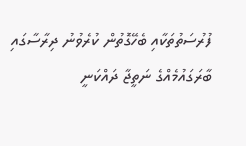ފުރުސަތުތަކާއި ބެހޭގޮތުން ކުރެވުނު ދިރާސާގައި ބާރަގައުމެއްގެ ނަތީޖާ ދައްކަނީ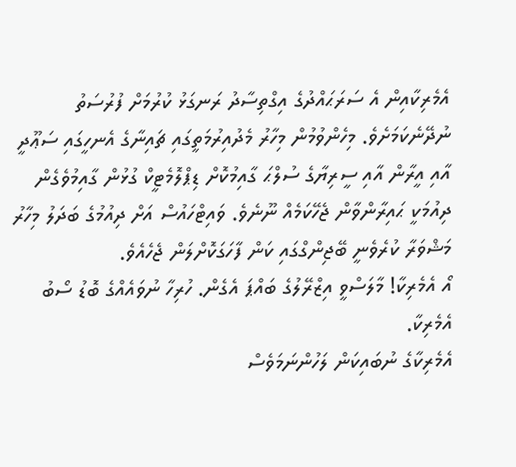އެމެރިކާއިން އެ ސަރަޙައްދުގެ އިގްތިސާދު ރަނގަޅު ކުރުމަށް ފުރުސަތު ނުދޭނެކަމަށެވެ. މިހެންވުމުން މިހާރު މެދުއިރުމަތީގައި ޗައިނާގެ އެނހީގައި ސަޢޫދީ އާއި އީރާން އާއި ސީރިޔާގެ ސުލްޙަ ގާއިމުކޮށް ޑިޕްލޮމެޓީކް ގުޅުން ގާއިމުވެގެން ދިއުމަކީ ޙައިރާންވާން ޖެހޭކަމެއް ނޫނެވެ. ވައިޓްހައުސް އަށް ދިއުމުގެ ބަދަލު މިހާރު މަޝްވަރާ ކުރެވެނީ ބޭޖިންގްގައި ކަން ފާހަގަކޮށްލަން ޖެހެއެވެ.
އޯ އެމެރިކާ! މާލަސްވީ އިޒްރޭލުގެ ބައްޕަ އެގެން. ހުރިހާ ނުވައެއްގެ ބޮޑު ސޯބު އެމެރިކާ.
އެމެރިކާގެ ނުބައިކަން ލަހުންނަމަވެސް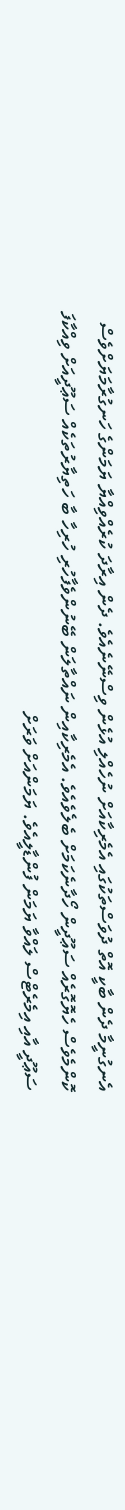އެނގުނީމާ ދެން ބާކީ އޮތް ދުވަސްތަކުގައި އެމެރިކާއަށް ނުހެއްލި އުޅެން ވިސްނޭނެއެވެ. ދެން އިރާދަ ކުރެއްވިއްޔާ ޔަމަންގެ ހަނގުރާމަޔަށްވެސް ކޮންމެވެސް ހެޔޮގޮރެއް ސަޢޫދީން ހޯދާނެކަމަށް ބެލެވެއެވެ. އެމެރިކާއިން ނައްތާލަން ބޭނުންވެފާހުރި ހުރިހާ ބާ ހަތިޔާރުތަކެއް ސަޢޫދީއަށް ވިއްކާފަ ސަޢޫދީ އާއި އިމެރެޓްސް ލައްވާ ޔަމަން ފުންޑާލީއެވެ. ޔަމަންއަށް ވަރަށް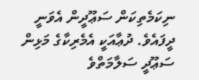ނިކަމެތިކަން ސަޢޫދީން އެވަނީ ދީފައެވެ. ދުޢާއަކީ އެމެރިކާގެ މަޅިން ސަޢޫދީ ސަލާމަތްވެ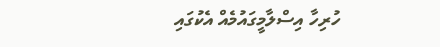ހުރިހާ އިސްލާމީގައުމެއް އެކުގައި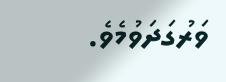ވަރުގަދަވުމެވެ.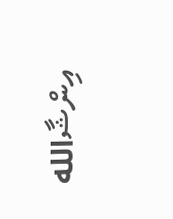އިންޝާالله